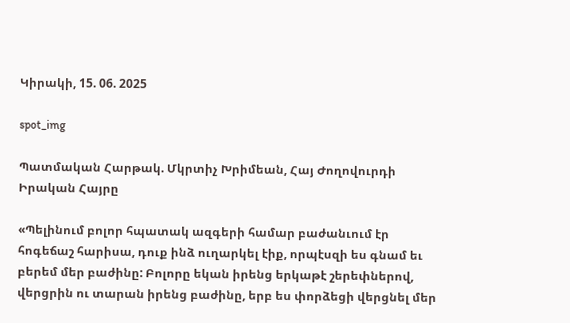Կիրակի, 15. 06. 2025

spot_img

Պատմական Հարթակ. Մկրտիչ Խրիմեան, Հայ Ժողովուրդի Իրական Հայրը

«Պելինում բոլոր հպատակ ազգերի համար բաժանւում էր հոգեճաշ հարիսա, դուք ինձ ուղարկել էիք, որպէսզի ես գնամ եւ բերեմ մեր բաժինը: Բոլորը եկան իրենց երկաթէ շերեփներով, վերցրին ու տարան իրենց բաժինը, երբ ես փորձեցի վերցնել մեր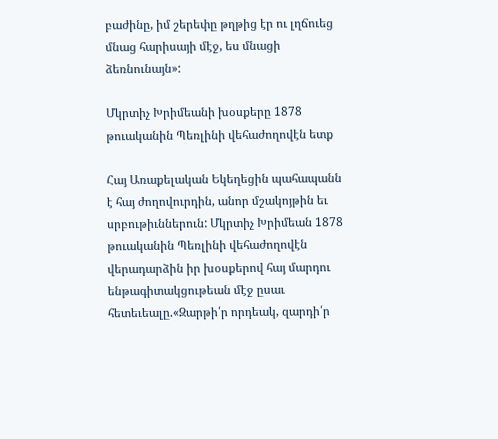բաժինը, իմ շերեփը թղթից էր ու լղճուեց մնաց հարիսայի մէջ, ես մնացի ձեռնունայն»:

Մկրտիչ Խրիմեանի խօսքերը 1878 թուականին Պեռլինի վեհաժողովէն ետք

Հայ Առաքելական Եկեղեցին պահապանն է հայ ժողովուրդին, անոր մշակոյթին եւ սրբութիւններուն: Մկրտիչ Խրիմեան 1878 թուականին Պեռլինի վեհաժողովէն վերադարձին իր խօսքերով հայ մարդու ենթագիտակցութեան մէջ ըսաւ հետեւեալը.«Զարթի՛ր որդեակ, զարդի՛ր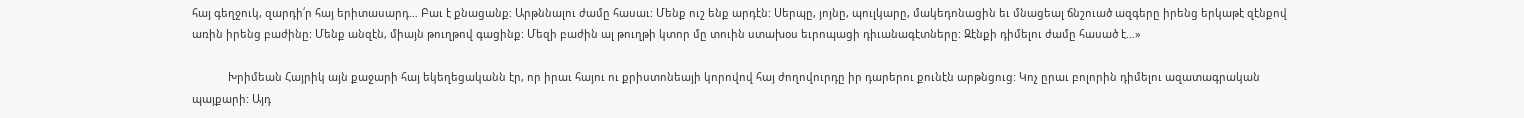հայ գեղջուկ, զարդի՛ր հայ երիտասարդ… Բաւ է քնացանք: Արթննալու ժամը հասաւ: Մենք ուշ ենք արդէն: Սերպը, յոյնը, պուլկարը, մակեդոնացին եւ մնացեալ ճնշուած ազգերը իրենց երկաթէ զէնքով առին իրենց բաժինը: Մենք անզէն, միայն թուղթով գացինք: Մեզի բաժին ալ թուղթի կտոր մը տուին ստախօս եւրոպացի դիւանագէտները: Զէնքի դիմելու ժամը հասած է…»

            Խրիմեան Հայրիկ այն քաջարի հայ եկեղեցականն էր, որ իրաւ հայու ու քրիստոնեայի կորովով հայ ժողովուրդը իր դարերու քունէն արթնցուց: Կոչ ըրաւ բոլորին դիմելու ազատագրական պայքարի: Այդ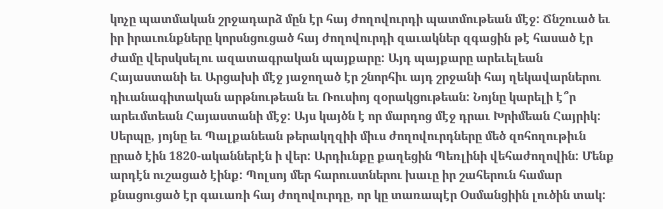կոչը պատմական շրջադարձ մըն էր հայ ժողովուրդի պատմութեան մէջ: Ճնշուած եւ իր իրաւունքները կորսնցուցած հայ ժողովուրդի զաւակներ զգացին թէ հասած էր ժամը վերսկսելու ազատագրական պայքարը: Այդ պայքարը արեւելեան Հայաստանի եւ Արցախի մէջ յաջողած էր շնորհիւ այդ շրջանի հայ ղեկավարներու դիւանագիտական արթնութեան եւ Ռուսիոյ զօրակցութեան: Նոյնը կարելի է՞ր արեւմտեան Հայաստանի մէջ: Այս կայծն է որ մարդոց մէջ դրաւ Խրիմեան Հայրիկ: Սերպը, յոյնը եւ Պալքանեան թերակղզիի միւս ժողովուրդները մեծ զոհողութիւն ըրած էին 1820-ականներէն ի վեր: Արդիւնքը քաղեցին Պեռլինի վեհաժողովին: Մենք արդէն ուշացած էինք: Պոլսոյ մեր հարուստներու խաւը իր շահերուն համար քնացուցած էր գաւառի հայ ժողովուրդը, որ կը տառապէր Օսմանցիին լուծին տակ: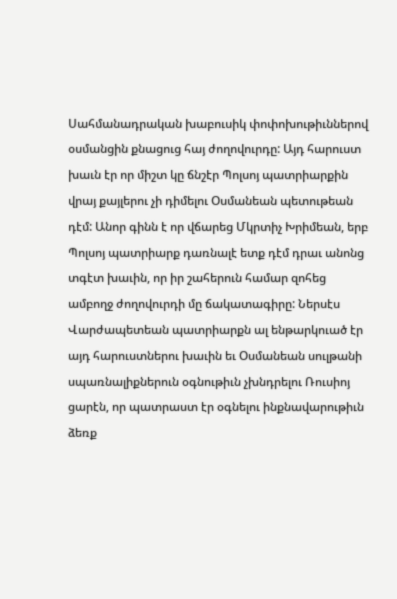Սահմանադրական խաբուսիկ փոփոխութիւններով օսմանցին քնացուց հայ ժողովուրդը: Այդ հարուստ խաւն էր որ միշտ կը ճնշէր Պոլսոյ պատրիարքին վրայ քայլերու չի դիմելու Օսմանեան պետութեան դէմ: Անոր գինն է որ վճարեց Մկրտիչ Խրիմեան, երբ Պոլսոյ պատրիարք դառնալէ ետք դէմ դրաւ անոնց տգէտ խաւին, որ իր շահերուն համար զոհեց ամբողջ ժողովուրդի մը ճակատագիրը: Ներսէս Վարժապետեան պատրիարքն ալ ենթարկուած էր այդ հարուստներու խաւին եւ Օսմանեան սուլթանի սպառնալիքներուն օգնութիւն չխնդրելու Ռուսիոյ ցարէն, որ պատրաստ էր օգնելու ինքնավարութիւն ձեռք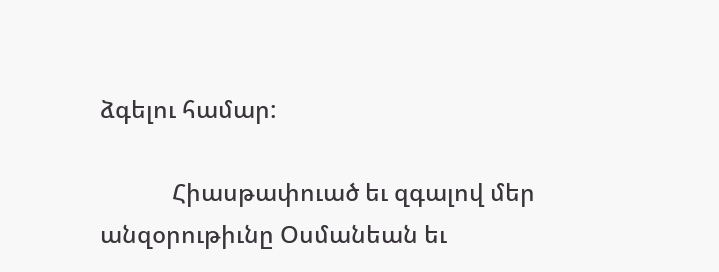ձգելու համար:

            Հիասթափուած եւ զգալով մեր անզօրութիւնը Օսմանեան եւ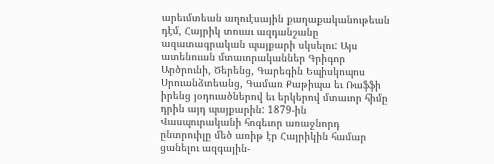արեւմտեան աղուէսային քաղաքականութեան դէմ, Հայրիկ տուաւ ազդանշանը ազատագրական պայքարի սկսելու: Այս ատենուան մտաւորականներ Գրիգոր Արծրունի, Ծերենց, Գարեգին Եպիսկոպոս Սրուանձտեանց, Գամառ Քաթիպա եւ Ռաֆֆի իրենց յօդուածներով եւ երկերով մտաւոր հիմը դրին այդ պայքարին: 1879-ին Վասպուրականի հոգեւոր առաջնորդ ընտրուիլը մեծ առիթ էր Հայրիկին համար ցանելու ազգային-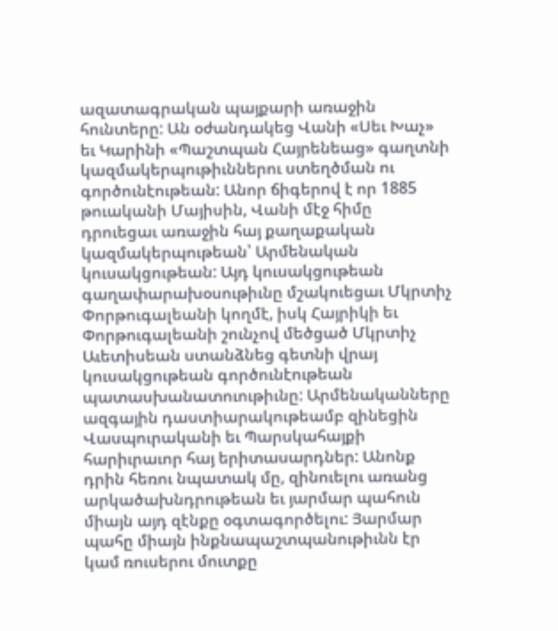ազատագրական պայքարի առաջին հունտերը: Ան օժանդակեց Վանի «Սեւ Խաչ» եւ Կարինի «Պաշտպան Հայրենեաց» գաղտնի կազմակերպութիւններու ստեղծման ու գործունէութեան: Անոր ճիգերով է որ 1885 թուականի Մայիսին, Վանի մէջ հիմը դրուեցաւ առաջին հայ քաղաքական կազմակերպութեան՝ Արմենական կուսակցութեան: Այդ կուսակցութեան գաղափարախօսութիւնը մշակուեցաւ Մկրտիչ Փորթուգալեանի կողմէ, իսկ Հայրիկի եւ Փորթուգալեանի շունչով մեծցած Մկրտիչ Աւետիսեան ստանձնեց գետնի վրայ կուսակցութեան գործունէութեան պատասխանատուութիւնը: Արմենականները ազգային դաստիարակութեամբ զինեցին Վասպուրականի եւ Պարսկահայքի հարիւրաւոր հայ երիտասարդներ: Անոնք դրին հեռու նպատակ մը, զինուելու առանց արկածախնդրութեան եւ յարմար պահուն միայն այդ զէնքը օգտագործելու: Յարմար պահը միայն ինքնապաշտպանութիւնն էր կամ ռուսերու մուտքը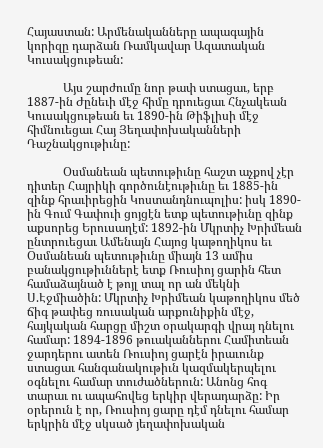Հայաստան: Արմենականները ապագային կորիզը դարձան Ռամկավար Ազատական Կուսակցութեան:

            Այս շարժումը նոր թափ ստացաւ, երբ 1887-ին Ժընեւի մէջ հիմը դրուեցաւ Հնչակեան Կուսակցութեան եւ 1890-ին Թիֆլիսի մէջ հիմնուեցաւ Հայ Յեղափոխականների Դաշնակցութիւնը:

            Օսմանեան պետութիւնը հաշտ աչքով չէր դիտեր Հայրիկի գործունէութիւնը եւ 1885-ին զինք հրաւիրեցին Կոստանդնուպոլիս: իսկ 1890-ին Գում Գափուի ցոյցէն ետք պետութիւնը զինք աքսորեց Երուսաղէմ: 1892-ին Մկրտիչ Խրիմեան ընտրուեցաւ Ամենայն Հայոց կաթողիկոս եւ Օսմանեան պետութիւնը միայն 13 ամիս բանակցութիւններէ ետք Ռուսիոյ ցարին հետ համաձայնած է թոյլ տալ որ ան մեկնի Ս.Էջմիածին: Մկրտիչ Խրիմեան կաթողիկոս մեծ ճիգ թափեց ռուսական արքունիքին մէջ, հայկական հարցը միշտ օրակարգի վրայ դնելու համար: 1894-1896 թուականներու Համիտեան ջարդերու ատեն Ռուսիոյ ցարէն իրաւունք ստացաւ հանգանակութիւն կազմակերպելու օգնելու համար տուժածներուն: Անոնց հոգ տարաւ ու ապահովեց երկիր վերադարձը: Իր օրերուն է որ, Ռուսիոյ ցարը դէմ դնելու համար երկրին մէջ սկսած յեղափոխական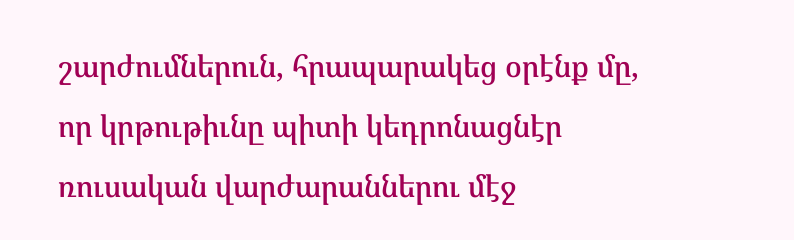շարժումներուն, հրապարակեց օրէնք մը, որ կրթութիւնը պիտի կեդրոնացնէր ռուսական վարժարաններու մէջ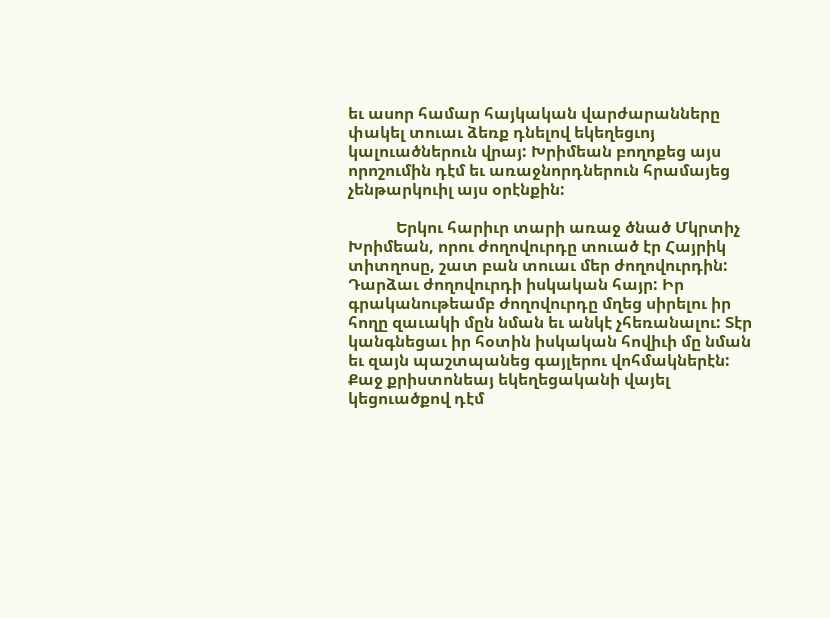եւ ասոր համար հայկական վարժարանները փակել տուաւ ձեռք դնելով եկեղեցւոյ կալուածներուն վրայ: Խրիմեան բողոքեց այս որոշումին դէմ եւ առաջնորդներուն հրամայեց չենթարկուիլ այս օրէնքին:

            Երկու հարիւր տարի առաջ ծնած Մկրտիչ Խրիմեան, որու ժողովուրդը տուած էր Հայրիկ տիտղոսը, շատ բան տուաւ մեր ժողովուրդին: Դարձաւ ժողովուրդի իսկական հայր: Իր գրականութեամբ ժողովուրդը մղեց սիրելու իր հողը զաւակի մըն նման եւ անկէ չհեռանալու: Տէր կանգնեցաւ իր հօտին իսկական հովիւի մը նման եւ զայն պաշտպանեց գայլերու վոհմակներէն: Քաջ քրիստոնեայ եկեղեցականի վայել կեցուածքով դէմ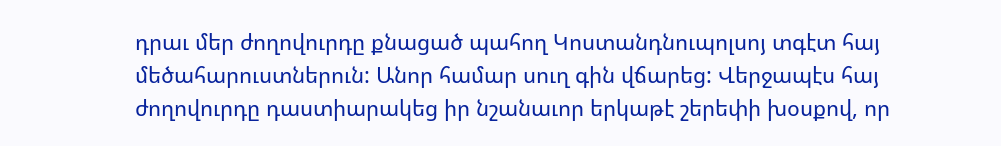դրաւ մեր ժողովուրդը քնացած պահող Կոստանդնուպոլսոյ տգէտ հայ մեծահարուստներուն: Անոր համար սուղ գին վճարեց: Վերջապէս հայ ժողովուրդը դաստիարակեց իր նշանաւոր երկաթէ շերեփի խօսքով, որ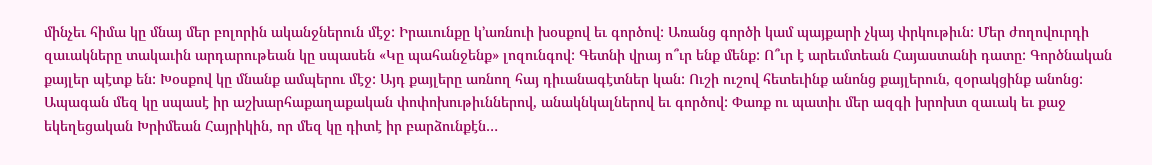մինչեւ հիմա կը մնայ մեր բոլորին ականջներուն մէջ: Իրաւունքը կ’առնուի խօսքով եւ գործով: Առանց գործի կամ պայքարի չկայ փրկութիւն: Մեր ժողովուրդի զաւակները տակաւին արդարութեան կը սպասեն «Կը պահանջենք» լոզունգով: Գետնի վրայ ո՞ւր ենք մենք: Ո՞ւր է արեւմտեան Հայաստանի դատը: Գործնական քայլեր պէտք են: Խօսքով կը մնանք ամպերու մէջ: Այդ քայլերը առնող հայ դիւանագէտներ կան: Ուշի ուշով հետեւինք անոնց քայլերուն, զօրակցինք անոնց: Ապագան մեզ կը սպասէ իր աշխարհաքաղաքական փոփոխութիւններով, անակնկալներով եւ գործով: Փառք ու պատիւ մեր ազգի խրոխտ զաւակ եւ քաջ եկեղեցական Խրիմեան Հայրիկին, որ մեզ կը դիտէ իր բարձունքէն…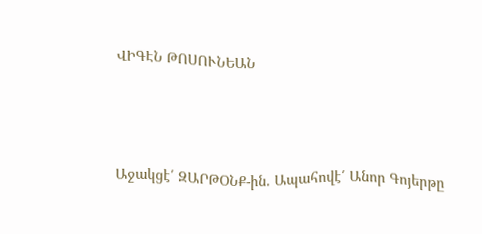ՎԻԳԷՆ ԹՈՍՈՒՆԵԱՆ



Աջակցէ՛ ԶԱՐԹՕՆՔ-ին. Ապահովէ՛ Անոր Գոյերթը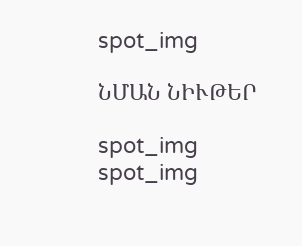spot_img

ՆՄԱՆ ՆԻՒԹԵՐ

spot_img
spot_img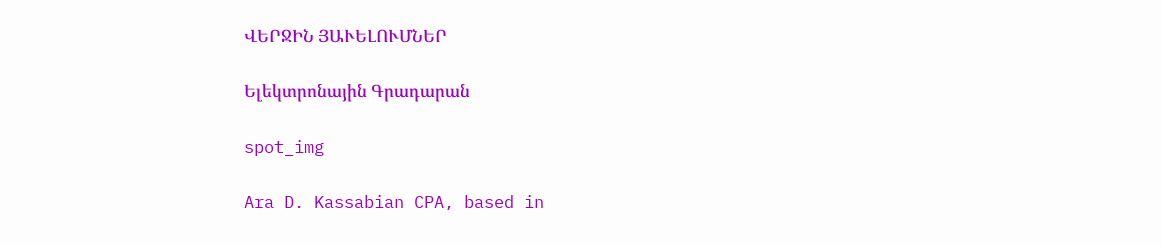ՎԵՐՋԻՆ ՅԱՒԵԼՈՒՄՆԵՐ

Ելեկտրոնային Գրադարան

spot_img

Ara D. Kassabian CPA, based in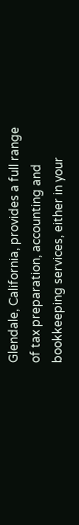Glendale, California, provides a full range of tax preparation, accounting and bookkeeping services, either in your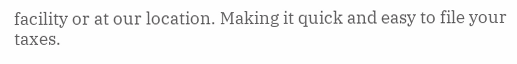facility or at our location. Making it quick and easy to file your taxes.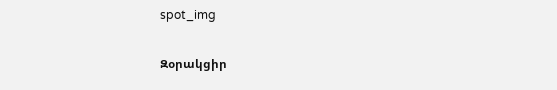spot_img

Զօրակցիր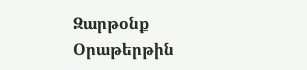Զարթօնք Օրաթերթին